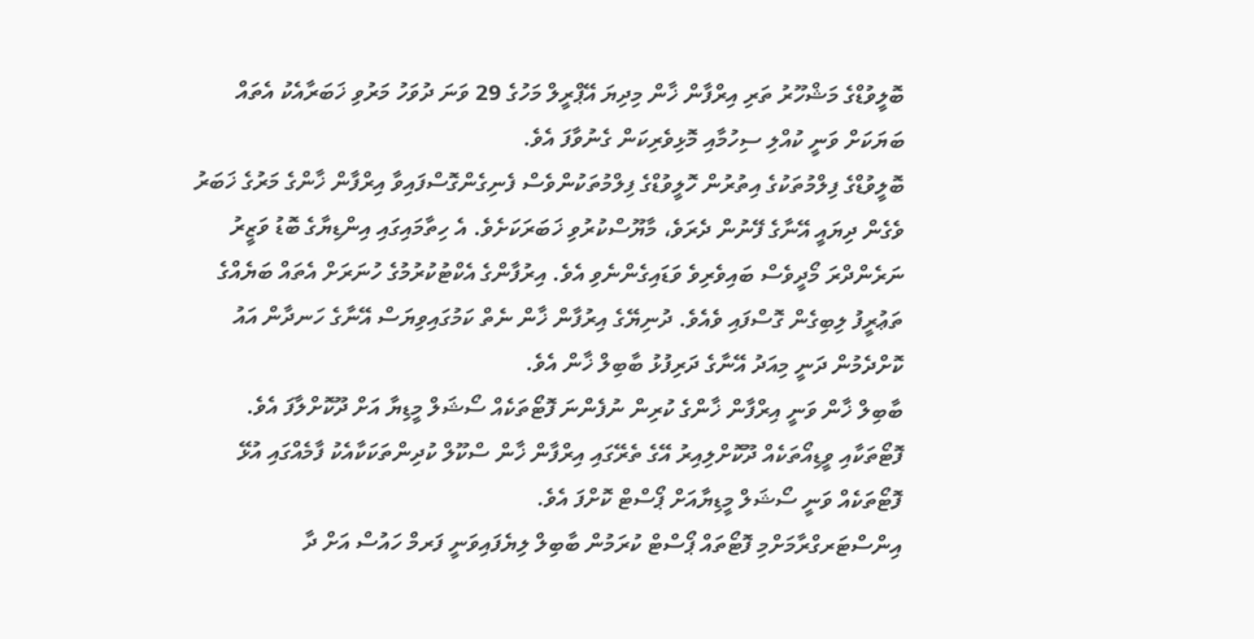ބޮލީވުޑްގެ މަޝްހޫރު ތަރި އިރްފާން ޚާން މިދިޔަ އޭޕްރީލް މަހުގެ 29 ވަނަ ދުވަހު މަރުވި ޚަބަރާއެކު އެތައް ބަޔަކަށް ވަނީ ކުއްލި ސިހުމާއި މޮޅިވެރިކަން ގެނުވާފަ އެވެ.
ބޮލީވުޑްގެ ފިލްމުތަކުގެ އިތުރުން ހޮލީވުޑްގެ ފިލްމުތަކުންވެސް ފެނިގެންގޮސްފައިވާ އިރްފާން ޚާންގެ މަރުގެ ޚަބަރު ވެގެން ދިޔައީ އޭނާގެ ފޭނުން ދެރަވެ، މާޔޫސްކުރުވި ޚަބަރަކަށެވެ. އެ ހިތާމައިގައި އިންޑިޔާގެ ބޮޑު ވަޒީރު ނަރެންދްރަ މޯދީވެސް ބައިވެރިވެ ވަޑައިގެންނެވި އެވެ. އިރުފާންގެ އެކްޓުކުރުމުގެ ހުނަރަށް އެތައް ބަޔެއްގެ ތަޢުރީފު ލިބިގެން ގޮސްފައި ވެއެވެ. ދުނިޔޭގެ އިރުފާން ޚާން ނެތް ކަމުގައިވިޔަސް އޭނާގެ ހަނދާން އައު ކޮށްދެމުން ދަނީ މިއަދު އޭނާގެ ދަރިފުޅު ބާބިލް ޚާން އެވެ.
ބާބިލް ޚާން ވަނީ އިރްފާން ޚާންގެ ކުރިން ނުފެންނަ ފޮޓޯތަކެއް ސޯޝަލް މީޑިޔާ އަށް ދޫކޮށްލާފަ އެވެ. ފޮޓޯތަކާއި ވީޑިއޯތަކެއް ދޫކޮށްލިއިރު އޭގެ ތެރޭގައި އިރްފާން ޚާން ސްކޫލް ކުދިންތަކަކާއެކު ފާމެއްގައި އުޅޭ ފޮޓޯތަކެއް ވަނީ ސޯޝަލް މީޑިޔާއަށް ޕޯސްޓް ކޮށްފަ އެވެ.
އިންސްޓަރގްރާމަށްމި ފޮޓޯތައް ޕޯސްޓް ކުރަމުން ބާބިލް ލިޔެފައިވަނީ ފަރމް ހައުސް އަށް ދާ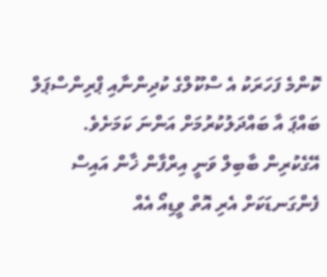ކޮންމެ ފަހަރަކު އެ ސްކޫލްގެ ކުދިންނާއި ޕްރިންސްޕަލް ބައްޕަ އާ ބައްދަލުކުރުމަށް އަންނަ ކަމަށެވެ.
އޭގެކުރިން ބާބިލް ވަނީ އިރްފާން ޚާން އައިސް ފެންގަނޑަކަށް އެރި އޮތް ވީޑިއޯ އެއް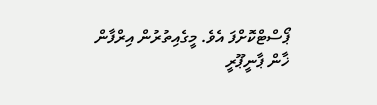ޕޯސްޓްކޮށްފަ އެވެ. މީގެއިތުރުން އިރްފާން ޚާން ޕާނީޕޫރީ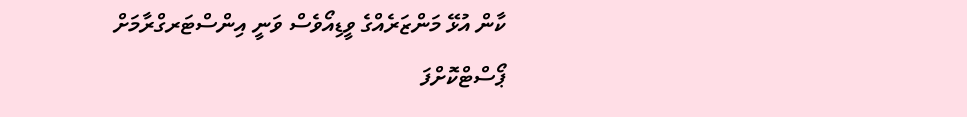ކާން އުޅޭ މަންޒަރެއްގެ ވީޑިއޯވެސް ވަނީ އިންސްޓަރގްރާމަށް ޕޯސްޓްކޮށްފަ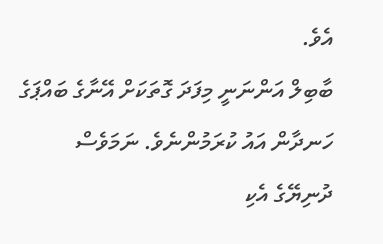އެވެ.
ބާބިލް އަންނަނީ މިފަދަ ގޮތަކަށް އޭނާގެ ބައްޕަގެ ހަނދާން އައު ކުރަމުންނެވެ. ނަމަވެސް ދުނިޔޭގެ އެކި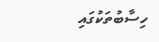ހިސާބުތަކުގައި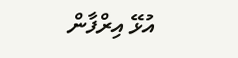އުޅޭ އިރްފާން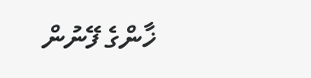ޚާންގެ ފޭނުން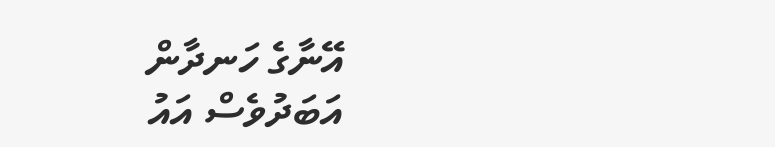އޭނާގެ ހަނދާން އަބަދުވެސް އައު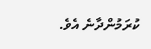ކުރަމުންދާނެ އެވެ.